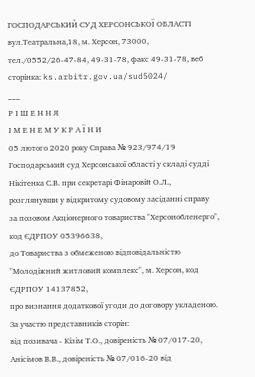ГОСПОДАРСЬКИЙ СУД ХЕРCОНСЬКОЇ ОБЛАСТІ
вул.Театральна,18, м. Херсон, 73000,
тел./0552/26-47-84, 49-31-78, факс 49-31-78, веб сторінка: ks.arbitr.gov.ua/sud5024/
___
Р І Ш Е Н Н Я
І М Е Н Е М У К Р А Ї Н И
05 лютого 2020 року Справа № 923/974/19
Господарський суд Херсонської області у складі судді Нікітенка С.В. при секретарі Фінаровій О.Л., розглянувши у відкритому судовому засіданні справу
за позовом Акціонерного товариства "Херсонобленерго", код ЄДРПОУ 05396638,
до Товариства з обмеженою відповідальністю "Молодіжний житловий комплекс", м. Херсон, код ЄДРПОУ 14137852,
про визнання додаткової угоди до договору укладеною.
За участю представників сторін:
від позивача - Кізім Т.О., довіреність № 07/017-20, Анісімов В.В., довіреність № 07/016-20 від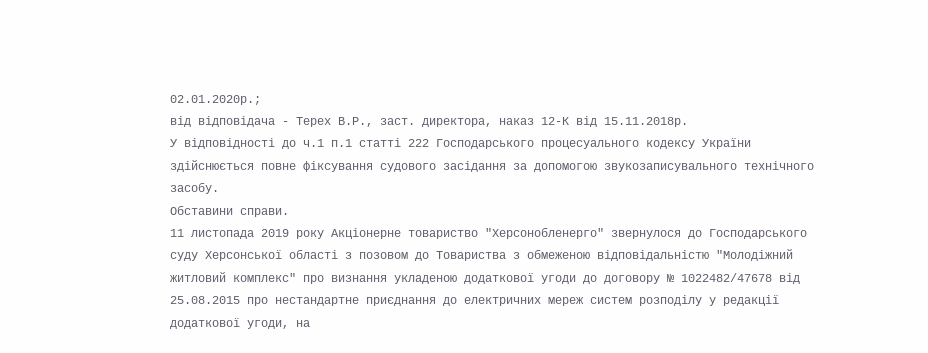02.01.2020р.;
від відповідача - Терех В.Р., заст. директора, наказ 12-К від 15.11.2018р.
У відповідності до ч.1 п.1 статті 222 Господарського процесуального кодексу України здійснюється повне фіксування судового засідання за допомогою звукозаписувального технічного засобу.
Обставини справи.
11 листопада 2019 року Акціонерне товариство "Херсонобленерго" звернулося до Господарського суду Херсонської області з позовом до Товариства з обмеженою відповідальністю "Молодіжний житловий комплекс" про визнання укладеною додаткової угоди до договору № 1022482/47678 від 25.08.2015 про нестандартне приєднання до електричних мереж систем розподілу у редакції додаткової угоди, на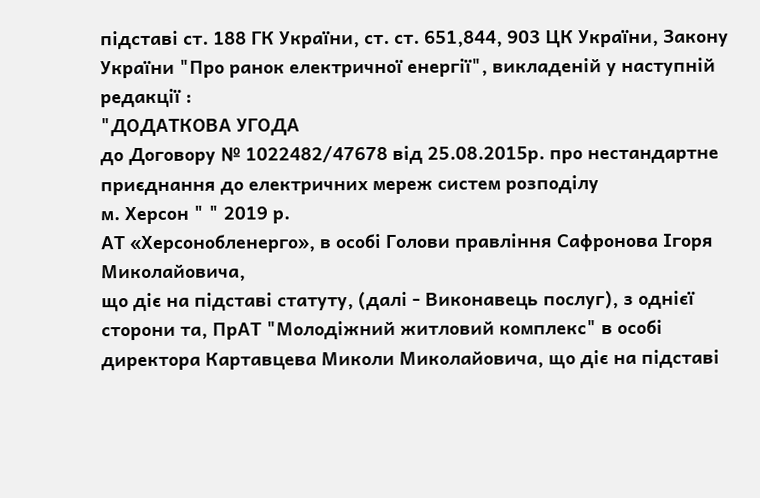підставі ст. 188 ГК України, ст. ст. 651,844, 903 ЦК України, Закону України "Про ранок електричної енергії", викладеній у наступній редакції :
"ДОДАТКОВА УГОДА
до Договору № 1022482/47678 від 25.08.2015р. про нестандартне приєднання до електричних мереж систем розподілу
м. Херсон " " 2019 р.
АТ «Херсонобленерго», в особі Голови правління Сафронова Ігоря Миколайовича,
що діє на підставі статуту, (далі - Виконавець послуг), з однієї сторони та, ПрАТ "Молодіжний житловий комплекс" в особі директора Картавцева Миколи Миколайовича, що діє на підставі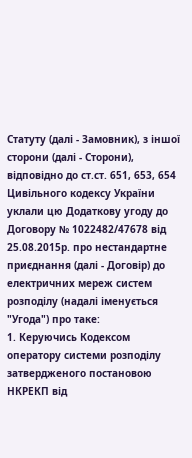Статуту (далі - Замовник), з іншої сторони (далі - Сторони), відповідно до ст.ст. 651, 653, 654 Цивільного кодексу України уклали цю Додаткову угоду до Договору № 1022482/47678 від 25.08.2015р. про нестандартне приєднання (далі - Договір) до електричних мереж систем розподілу (надалі іменується "Угода") про таке:
1. Керуючись Кодексом оператору системи розподілу затвердженого постановою НКРЕКП від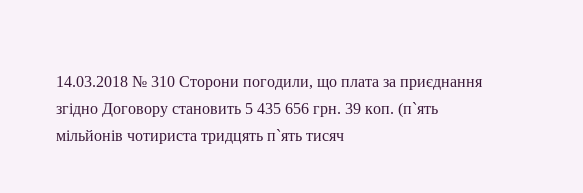14.03.2018 № 310 Сторони погодили, що плата за приєднання згідно Договору становить 5 435 656 грн. 39 коп. (п`ять мільйонів чотириста тридцять п`ять тисяч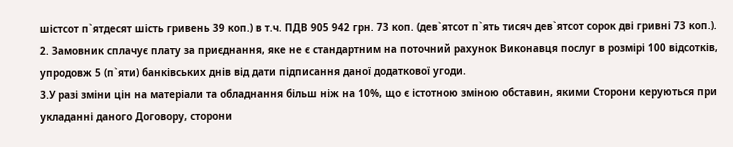шістсот п`ятдесят шість гривень 39 коп.) в т.ч. ПДВ 905 942 грн. 73 коп. (дев`ятсот п`ять тисяч дев`ятсот сорок дві гривні 73 коп.).
2. Замовник сплачує плату за приєднання, яке не є стандартним на поточний рахунок Виконавця послуг в розмірі 100 відсотків, упродовж 5 (п`яти) банківських днів від дати підписання даної додаткової угоди.
3.У разі зміни цін на матеріали та обладнання більш ніж на 10%, що є істотною зміною обставин, якими Сторони керуються при укладанні даного Договору, сторони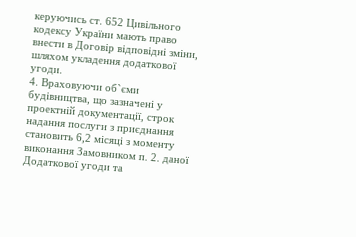керуючись ст. 652 Цивільного кодексу України мають право внести в Договір відповідні зміни, шляхом укладення додаткової угоди.
4. Враховуючи об`єми будівництва, що зазначені у проектній документації, строк надання послуги з приєднання становить 6,2 місяці з моменту виконання Замовником п. 2. даної Додаткової угоди та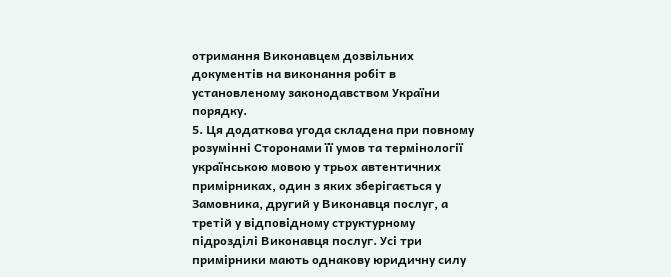отримання Виконавцем дозвільних документів на виконання робіт в установленому законодавством України порядку.
5. Ця додаткова угода складена при повному розумінні Сторонами її умов та термінології українською мовою у трьох автентичних примірниках, один з яких зберігається у Замовника, другий у Виконавця послуг, а третій у відповідному структурному підрозділі Виконавця послуг. Усі три примірники мають однакову юридичну силу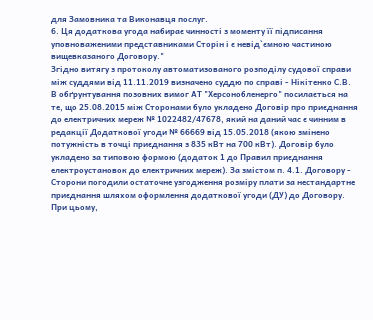для Замовника та Виконавця послуг.
6. Ця додаткова угода набирає чинності з моменту її підписання уповноваженими представниками Сторін і є невід`ємною частиною вищевказаного Договору."
Згідно витягу з протоколу автоматизованого розподілу судової справи між суддями від 11.11.2019 визначено суддю по справі - Нікітенко С.В.
В обґрунтування позовних вимог АТ "Херсонобленерго" посилається на те, що 25.08.2015 між Сторонами було укладено Договір про приєднання до електричних мереж № 1022482/47678, який на даний час є чинним в редакції Додаткової угоди № 66669 від 15.05.2018 (якою змінено потужність в точці приєднання з 835 кВт на 700 кВт). Договір було укладено за типовою формою (додаток 1 до Правил приєднання електроустановок до електричних мереж). За змістом п. 4.1. Договору - Сторони погодили остаточне узгодження розміру плати за нестандартне приєднання шляхом оформлення додаткової угоди (ДУ) до Договору. При цьому,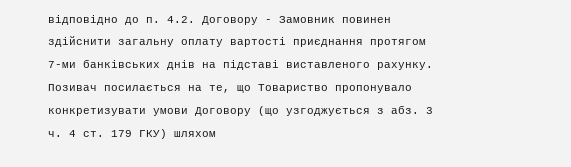відповідно до п. 4.2. Договору - Замовник повинен здійснити загальну оплату вартості приєднання протягом 7-ми банківських днів на підставі виставленого рахунку.
Позивач посилається на те, що Товариство пропонувало конкретизувати умови Договору (що узгоджується з абз. 3 ч. 4 ст. 179 ГКУ) шляхом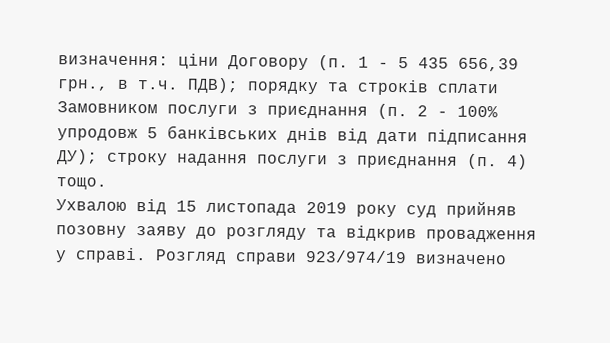визначення: ціни Договору (п. 1 - 5 435 656,39 грн., в т.ч. ПДВ); порядку та строків сплати Замовником послуги з приєднання (п. 2 - 100% упродовж 5 банківських днів від дати підписання ДУ); строку надання послуги з приєднання (п. 4) тощо.
Ухвалою від 15 листопада 2019 року суд прийняв позовну заяву до розгляду та відкрив провадження у справі. Розгляд справи 923/974/19 визначено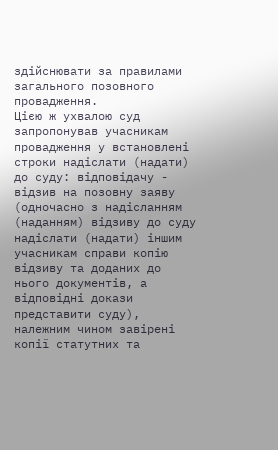здійснювати за правилами загального позовного провадження.
Цією ж ухвалою суд запропонував учасникам провадження у встановлені строки надіслати (надати) до суду: відповідачу - відзив на позовну заяву (одночасно з надісланням (наданням) відзиву до суду надіслати (надати) іншим учасникам справи копію відзиву та доданих до нього документів, а відповідні докази представити суду), належним чином завірені копії статутних та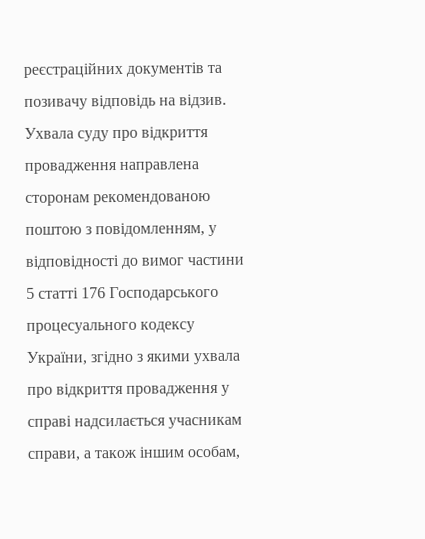реєстраційних документів та позивачу відповідь на відзив.
Ухвала суду про відкриття провадження направлена сторонам рекомендованою поштою з повідомленням, у відповідності до вимог частини 5 статті 176 Господарського процесуального кодексу України, згідно з якими ухвала про відкриття провадження у справі надсилається учасникам справи, а також іншим особам,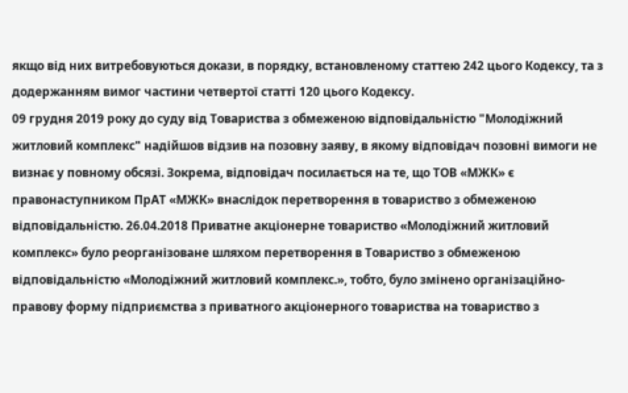якщо від них витребовуються докази, в порядку, встановленому статтею 242 цього Кодексу, та з додержанням вимог частини четвертої статті 120 цього Кодексу.
09 грудня 2019 року до суду від Товариства з обмеженою відповідальністю "Молодіжний житловий комплекс" надійшов відзив на позовну заяву, в якому відповідач позовні вимоги не визнає у повному обсязі. Зокрема, відповідач посилається на те, що ТОВ «МЖК» є правонаступником ПрАТ «МЖК» внаслідок перетворення в товариство з обмеженою відповідальністю. 26.04.2018 Приватне акціонерне товариство «Молодіжний житловий комплекс» було реорганізоване шляхом перетворення в Товариство з обмеженою відповідальністю «Молодіжний житловий комплекс.», тобто, було змінено організаційно-правову форму підприємства з приватного акціонерного товариства на товариство з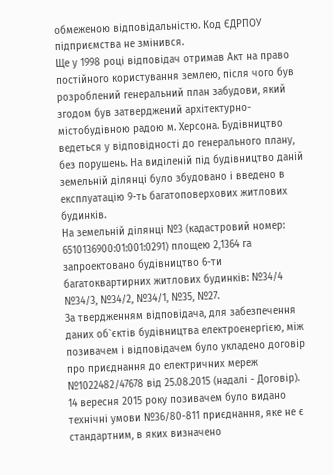обмеженою відповідальністю. Код ЄДРПОУ підприємства не змінився.
Ще у 1998 році відповідач отримав Акт на право постійного користування землею, після чого був розроблений генеральний план забудови, який згодом був затверджений архітектурно-містобудівною радою м. Херсона. Будівництво ведеться у відповідності до генерального плану, без порушень. На виділеній під будівництво даній земельній ділянці було збудовано і введено в експлуатацію 9-ть багатоповерхових житлових будинків.
На земельній ділянці №3 (кадастровий номер: 6510136900:01:001:0291) площею 2,1364 га запроектовано будівництво 6-ти багатоквартирних житлових будинків: №34/4 №34/3, №34/2, №34/1, №35, №27.
За твердженням відповідача, для забезпечення даних об`єктів будівництва електроенергією, між позивачем і відповідачем було укладено договір про приєднання до електричних мереж №1022482/47678 від 25.08.2015 (надалі - Договір).
14 вересня 2015 року позивачем було видано технічні умови №36/80-811 приєднання, яке не є стандартним, в яких визначено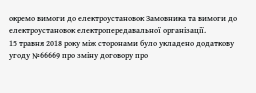окремо вимоги до електроустановок Замовника та вимоги до електроустановок електропередавальної організації.
15 травня 2018 року між сторонами було укладено додаткову угоду №66669 про зміну договору про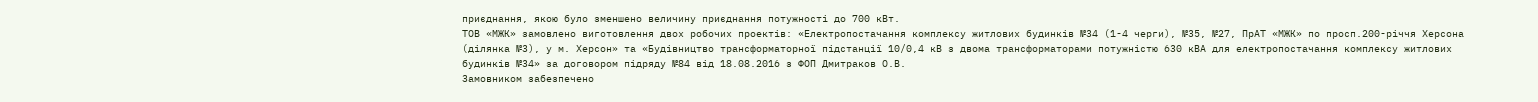приєднання, якою було зменшено величину приєднання потужності до 700 кВт.
ТОВ «МЖК» замовлено виготовлення двох робочих проектів: «Електропостачання комплексу житлових будинків №34 (1-4 черги), №35, №27, ПрАТ «МЖК» по просп.200-річчя Херсона (ділянка №3), у м. Херсон» та «Будівництво трансформаторної підстанції 10/0,4 кВ з двома трансформаторами потужністю 630 кВА для електропостачання комплексу житлових будинків №34» за договором підряду №84 від 18.08.2016 з ФОП Дмитраков О.В.
Замовником забезпечено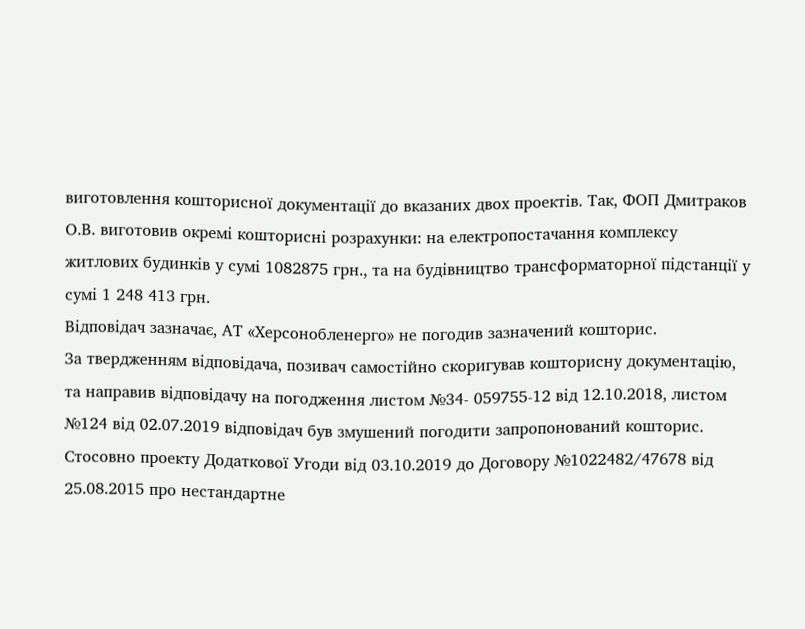виготовлення кошторисної документації до вказаних двох проектів. Так, ФОП Дмитраков О.В. виготовив окремі кошторисні розрахунки: на електропостачання комплексу житлових будинків у сумі 1082875 грн., та на будівництво трансформаторної підстанції у сумі 1 248 413 грн.
Відповідач зазначає, АТ «Херсонобленерго» не погодив зазначений кошторис.
За твердженням відповідача, позивач самостійно скоригував кошторисну документацію, та направив відповідачу на погодження листом №34- 059755-12 від 12.10.2018, листом №124 від 02.07.2019 відповідач був змушений погодити запропонований кошторис.
Стосовно проекту Додаткової Угоди від 03.10.2019 до Договору №1022482/47678 від 25.08.2015 про нестандартне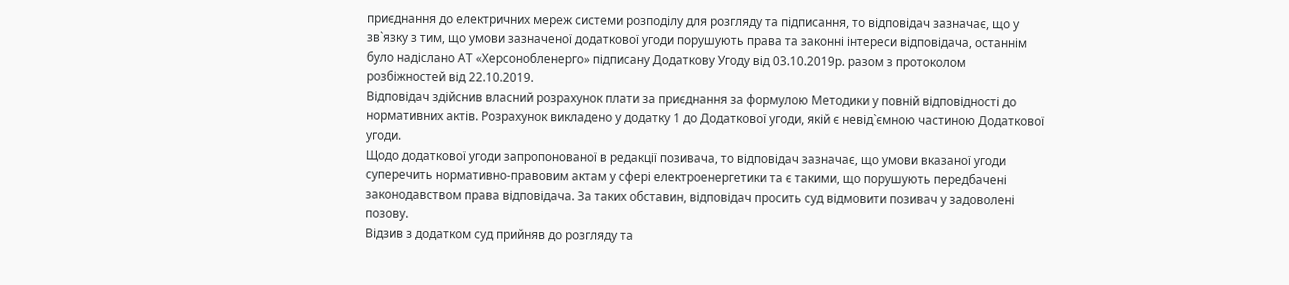приєднання до електричних мереж системи розподілу для розгляду та підписання, то відповідач зазначає, що у зв`язку з тим, що умови зазначеної додаткової угоди порушують права та законні інтереси відповідача, останнім було надіслано АТ «Херсонобленерго» підписану Додаткову Угоду від 03.10.2019р. разом з протоколом розбіжностей від 22.10.2019.
Відповідач здійснив власний розрахунок плати за приєднання за формулою Методики у повній відповідності до нормативних актів. Розрахунок викладено у додатку 1 до Додаткової угоди, якій є невід`ємною частиною Додаткової угоди.
Щодо додаткової угоди запропонованої в редакції позивача, то відповідач зазначає, що умови вказаної угоди суперечить нормативно-правовим актам у сфері електроенергетики та є такими, що порушують передбачені законодавством права відповідача. За таких обставин, відповідач просить суд відмовити позивач у задоволені позову.
Відзив з додатком суд прийняв до розгляду та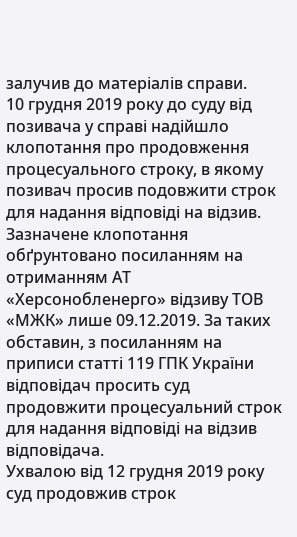залучив до матеріалів справи.
10 грудня 2019 року до суду від позивача у справі надійшло клопотання про продовження процесуального строку, в якому позивач просив подовжити строк для надання відповіді на відзив. Зазначене клопотання обґрунтовано посиланням на отриманням АТ «Херсонобленерго» відзиву ТОВ «МЖК» лише 09.12.2019. За таких обставин, з посиланням на приписи статті 119 ГПК України відповідач просить суд продовжити процесуальний строк для надання відповіді на відзив відповідача.
Ухвалою від 12 грудня 2019 року суд продовжив строк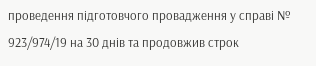проведення підготовчого провадження у справі № 923/974/19 на 30 днів та продовжив строк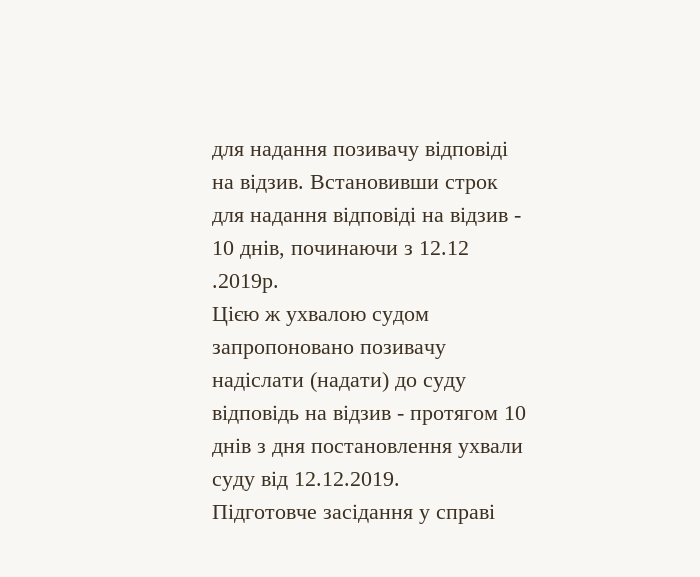для надання позивачу відповіді на відзив. Встановивши строк для надання відповіді на відзив - 10 днів, починаючи з 12.12 .2019р.
Цією ж ухвалою судом запропоновано позивачу надіслати (надати) до суду відповідь на відзив - протягом 10 днів з дня постановлення ухвали суду від 12.12.2019.
Підготовче засідання у справі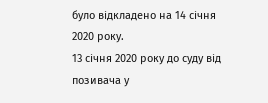було відкладено на 14 січня 2020 року.
13 січня 2020 року до суду від позивача у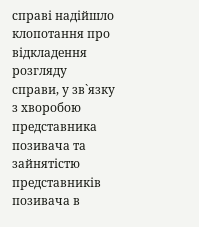справі надійшло клопотання про відкладення розгляду справи, у зв`язку з хворобою представника позивача та зайнятістю представників позивача в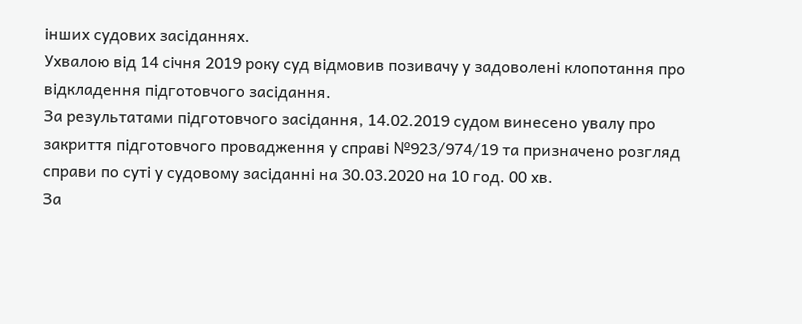інших судових засіданнях.
Ухвалою від 14 січня 2019 року суд відмовив позивачу у задоволені клопотання про відкладення підготовчого засідання.
За результатами підготовчого засідання, 14.02.2019 судом винесено увалу про закриття підготовчого провадження у справі №923/974/19 та призначено розгляд справи по суті у судовому засіданні на 30.03.2020 на 10 год. 00 хв.
За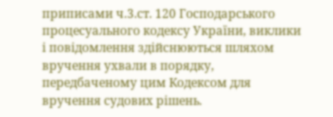приписами ч.3.ст. 120 Господарського процесуального кодексу України, виклики і повідомлення здійснюються шляхом вручення ухвали в порядку, передбаченому цим Кодексом для вручення судових рішень.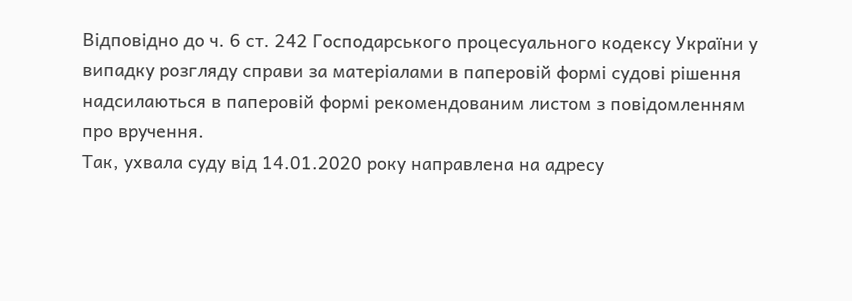Відповідно до ч. 6 ст. 242 Господарського процесуального кодексу України у випадку розгляду справи за матеріалами в паперовій формі судові рішення надсилаються в паперовій формі рекомендованим листом з повідомленням про вручення.
Так, ухвала суду від 14.01.2020 року направлена на адресу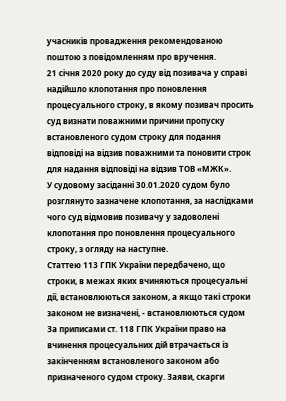учасників провадження рекомендованою поштою з повідомленням про вручення.
21 січня 2020 року до суду від позивача у справі надійшло клопотання про поновлення процесуального строку, в якому позивач просить суд визнати поважними причини пропуску встановленого судом строку для подання відповіді на відзив поважними та поновити строк для надання відповіді на відзив ТОВ «МЖК».
У судовому засіданні 30.01.2020 судом було розглянуто зазначене клопотання, за наслідками чого суд відмовив позивачу у задоволені клопотання про поновлення процесуального строку, з огляду на наступне.
Статтею 113 ГПК України передбачено, що строки, в межах яких вчиняються процесуальні дії, встановлюються законом, а якщо такі строки законом не визначені, - встановлюються судом
За приписами ст. 118 ГПК України право на вчинення процесуальних дій втрачається із закінченням встановленого законом або призначеного судом строку. Заяви, скарги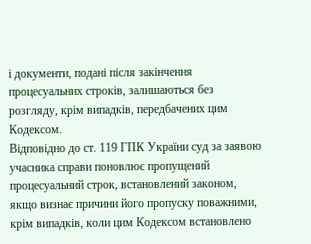і документи, подані після закінчення процесуальних строків, залишаються без розгляду, крім випадків, передбачених цим Кодексом.
Відповідно до ст. 119 ГПК України суд за заявою учасника справи поновлює пропущений процесуальний строк, встановлений законом, якщо визнає причини його пропуску поважними, крім випадків, коли цим Кодексом встановлено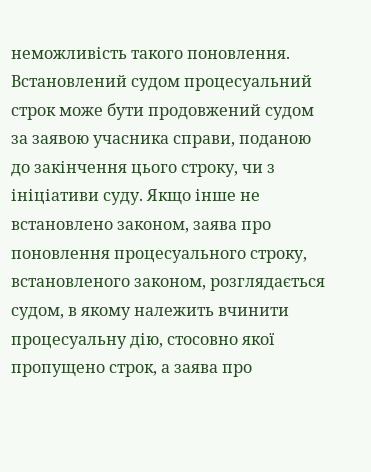неможливість такого поновлення. Встановлений судом процесуальний строк може бути продовжений судом за заявою учасника справи, поданою до закінчення цього строку, чи з ініціативи суду. Якщо інше не встановлено законом, заява про поновлення процесуального строку, встановленого законом, розглядається судом, в якому належить вчинити процесуальну дію, стосовно якої пропущено строк, а заява про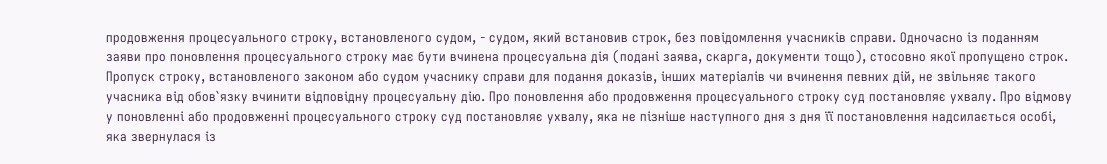продовження процесуального строку, встановленого судом, - судом, який встановив строк, без повідомлення учасників справи. Одночасно із поданням заяви про поновлення процесуального строку має бути вчинена процесуальна дія (подані заява, скарга, документи тощо), стосовно якої пропущено строк. Пропуск строку, встановленого законом або судом учаснику справи для подання доказів, інших матеріалів чи вчинення певних дій, не звільняє такого учасника від обов`язку вчинити відповідну процесуальну дію. Про поновлення або продовження процесуального строку суд постановляє ухвалу. Про відмову у поновленні або продовженні процесуального строку суд постановляє ухвалу, яка не пізніше наступного дня з дня її постановлення надсилається особі, яка звернулася із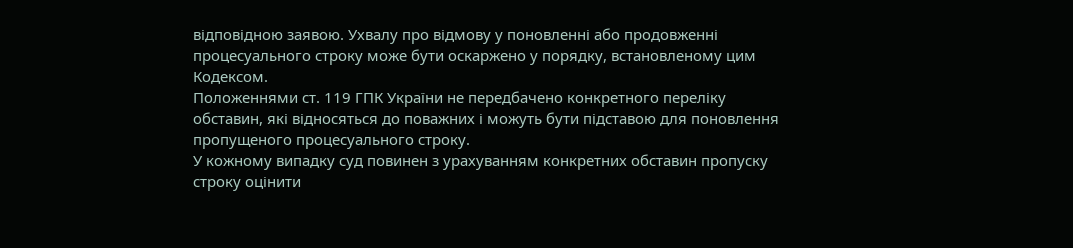відповідною заявою. Ухвалу про відмову у поновленні або продовженні процесуального строку може бути оскаржено у порядку, встановленому цим Кодексом.
Положеннями ст. 119 ГПК України не передбачено конкретного переліку обставин, які відносяться до поважних і можуть бути підставою для поновлення пропущеного процесуального строку.
У кожному випадку суд повинен з урахуванням конкретних обставин пропуску строку оцінити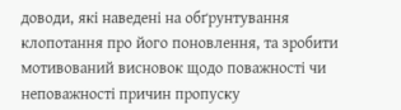доводи, які наведені на обґрунтування клопотання про його поновлення, та зробити мотивований висновок щодо поважності чи неповажності причин пропуску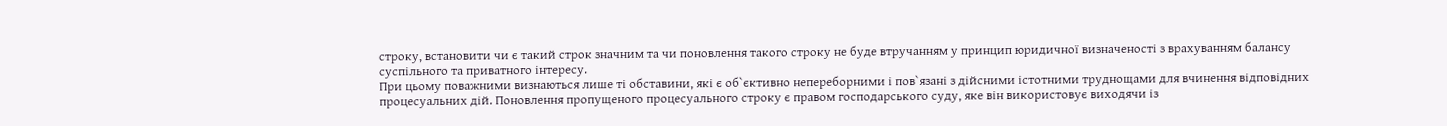строку, встановити чи є такий строк значним та чи поновлення такого строку не буде втручанням у принцип юридичної визначеності з врахуванням балансу суспільного та приватного інтересу.
При цьому поважними визнаються лише ті обставини, які є об`єктивно непереборними і пов`язані з дійсними істотними труднощами для вчинення відповідних процесуальних дій. Поновлення пропущеного процесуального строку є правом господарського суду, яке він використовує виходячи із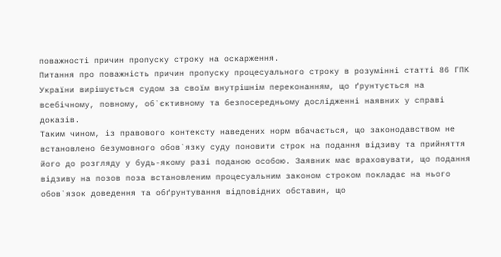поважності причин пропуску строку на оскарження.
Питання про поважність причин пропуску процесуального строку в розумінні статті 86 ГПК України вирішується судом за своїм внутрішнім переконанням, що ґрунтується на всебічному, повному, об`єктивному та безпосередньому дослідженні наявних у справі доказів.
Таким чином, із правового контексту наведених норм вбачається, що законодавством не встановлено безумовного обов`язку суду поновити строк на подання відзиву та прийняття його до розгляду у будь-якому разі поданою особою. Заявник має враховувати, що подання відзиву на позов поза встановленим процесуальним законом строком покладає на нього обов`язок доведення та обґрунтування відповідних обставин, що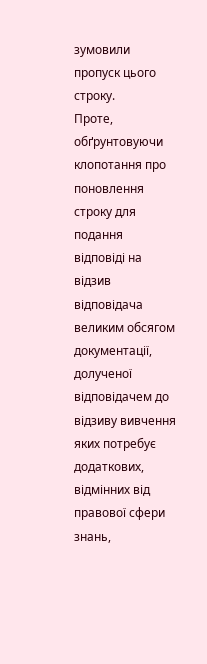зумовили пропуск цього строку.
Проте, обґрунтовуючи клопотання про поновлення строку для подання відповіді на відзив відповідача великим обсягом документації, долученої відповідачем до відзиву вивчення яких потребує додаткових, відмінних від правової сфери знань,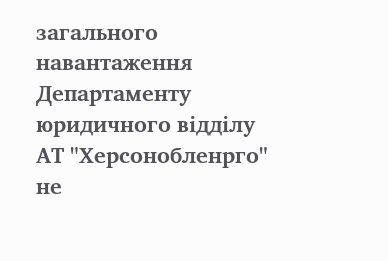загального навантаження Департаменту юридичного відділу АТ "Херсонобленрго" не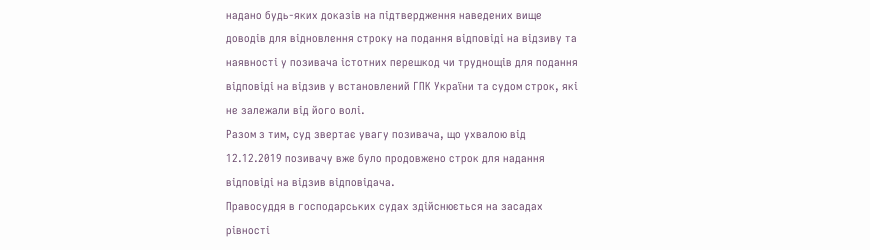надано будь-яких доказів на підтвердження наведених вище доводів для відновлення строку на подання відповіді на відзиву та наявності у позивача істотних перешкод чи труднощів для подання відповіді на відзив у встановлений ГПК України та судом строк, які не залежали від його волі.
Разом з тим, суд звертає увагу позивача, що ухвалою від 12.12.2019 позивачу вже було продовжено строк для надання відповіді на відзив відповідача.
Правосуддя в господарських судах здійснюється на засадах рівності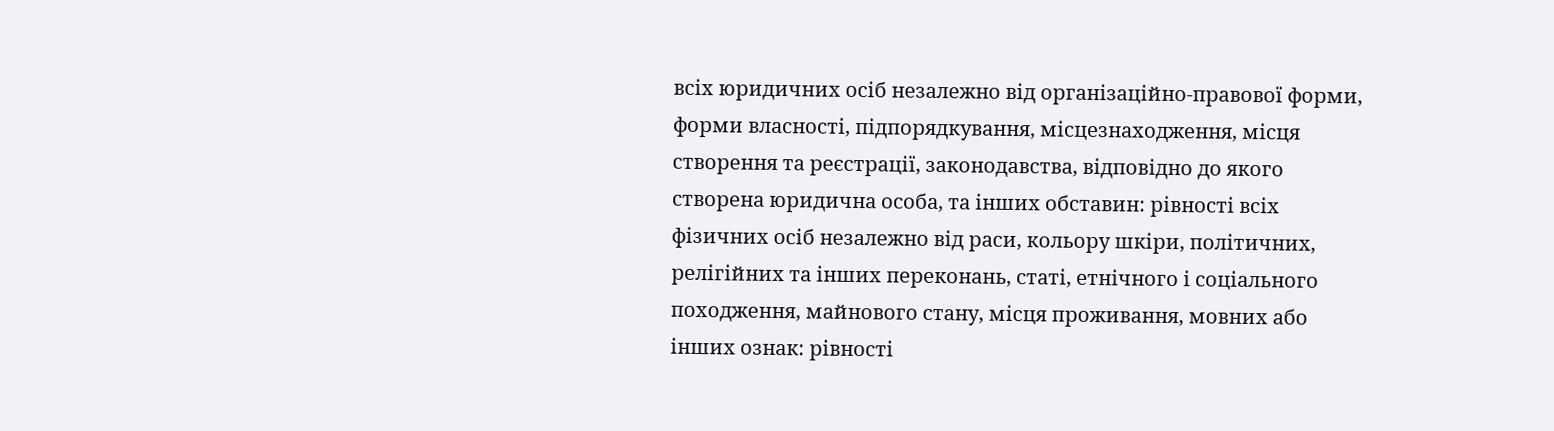всіх юридичних осіб незалежно від організаційно-правової форми, форми власності, підпорядкування, місцезнаходження, місця створення та реєстрації, законодавства, відповідно до якого створена юридична особа, та інших обставин: рівності всіх фізичних осіб незалежно від раси, кольору шкіри, політичних, релігійних та інших переконань, статі, етнічного і соціального походження, майнового стану, місця проживання, мовних або інших ознак: рівності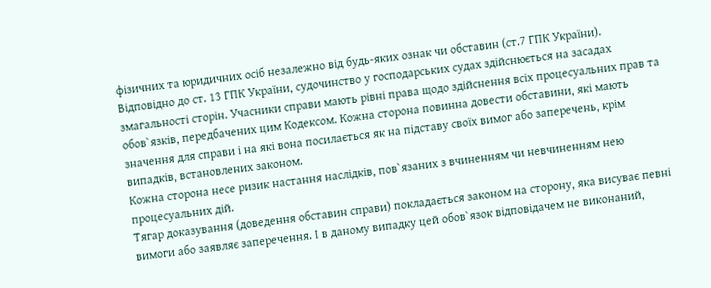фізичних та юридичних осіб незалежно від будь-яких ознак чи обставин (ст.7 ГПК України).
Відповідно до ст. 13 ГПК України, судочинство у господарських судах здійснюється на засадах змагальності сторін. Учасники справи мають рівні права щодо здійснення всіх процесуальних прав та обов`язків, передбачених цим Кодексом. Кожна сторона повинна довести обставини, які мають значення для справи і на які вона посилається як на підставу своїх вимог або заперечень, крім випадків, встановлених законом.
Кожна сторона несе ризик настання наслідків, пов`язаних з вчиненням чи невчиненням нею процесуальних дій.
Тягар доказування (доведення обставин справи) покладається законом на сторону, яка висуває певні вимоги або заявляє заперечення. І в даному випадку цей обов`язок відповідачем не виконаний,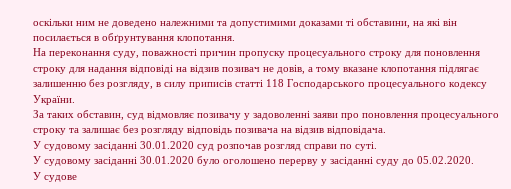оскільки ним не доведено належними та допустимими доказами ті обставини, на які він посилається в обґрунтування клопотання.
На переконання суду, поважності причин пропуску процесуального строку для поновлення строку для надання відповіді на відзив позивач не довів, а тому вказане клопотання підлягає залишенню без розгляду, в силу приписів статті 118 Господарського процесуального кодексу України.
За таких обставин, суд відмовляє позивачу у задоволенні заяви про поновлення процесуального строку та залишає без розгляду відповідь позивача на відзив відповідача.
У судовому засіданні 30.01.2020 суд розпочав розгляд справи по суті.
У судовому засіданні 30.01.2020 було оголошено перерву у засіданні суду до 05.02.2020.
У судове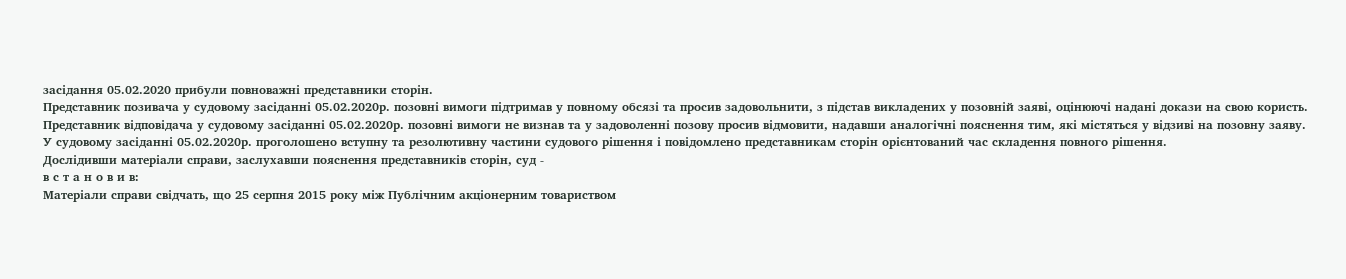засідання 05.02.2020 прибули повноважні представники сторін.
Представник позивача у судовому засіданні 05.02.2020р. позовні вимоги підтримав у повному обсязі та просив задовольнити, з підстав викладених у позовній заяві, оцінюючі надані докази на свою користь.
Представник відповідача у судовому засіданні 05.02.2020р. позовні вимоги не визнав та у задоволенні позову просив відмовити, надавши аналогічні пояснення тим, які містяться у відзиві на позовну заяву.
У судовому засіданні 05.02.2020р. проголошено вступну та резолютивну частини судового рішення і повідомлено представникам сторін орієнтований час складення повного рішення.
Дослідивши матеріали справи, заслухавши пояснення представників сторін, суд -
в с т а н о в и в:
Матеріали справи свідчать, що 25 серпня 2015 року між Публічним акціонерним товариством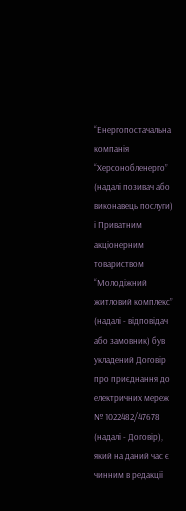“Енергопостачальна компанія “Херсонобленерго” (надалі позивач або виконавець послуги) і Приватним акціонерним товариством “Молодіжний житловий комплекс” (надалі - відповідач або замовник) був укладений Договір про приєднання до електричних мереж № 1022482/47678 (надалі - Договір), який на даний час є чинним в редакції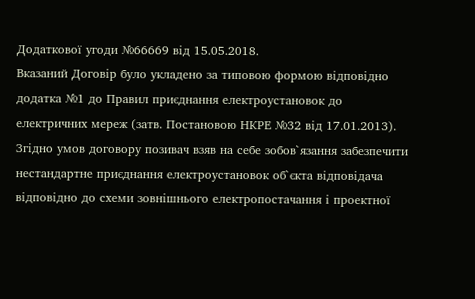Додаткової угоди №66669 від 15.05.2018.
Вказаний Договір було укладено за типовою формою відповідно додатка №1 до Правил приєднання електроустановок до електричних мереж (затв. Постановою НКРЕ №32 від 17.01.2013).
Згідно умов договору позивач взяв на себе зобов`язання забезпечити нестандартне приєднання електроустановок об`єкта відповідача відповідно до схеми зовнішнього електропостачання і проектної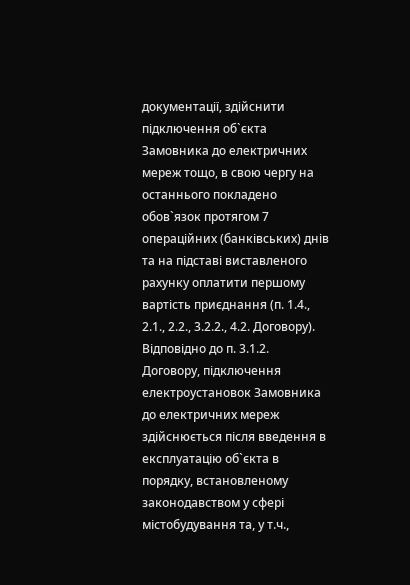документації, здійснити підключення об`єкта Замовника до електричних мереж тощо, в свою чергу на останнього покладено обов`язок протягом 7 операційних (банківських) днів та на підставі виставленого рахунку оплатити першому вартість приєднання (п. 1.4., 2.1., 2.2., 3.2.2., 4.2. Договору).
Відповідно до п. 3.1.2. Договору, підключення електроустановок Замовника до електричних мереж здійснюється після введення в експлуатацію об`єкта в порядку, встановленому законодавством у сфері містобудування та, у т.ч.,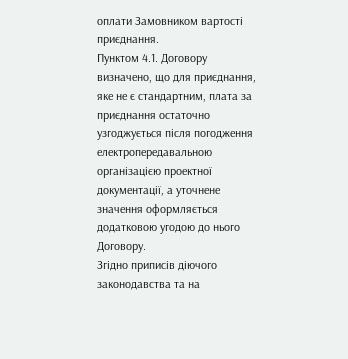оплати Замовником вартості приєднання.
Пунктом 4.1. Договору визначено, що для приєднання, яке не є стандартним, плата за приєднання остаточно узгоджується після погодження електропередавальною організацією проектної документації, а уточнене значення оформляється додатковою угодою до нього Договору.
Згідно приписів діючого законодавства та на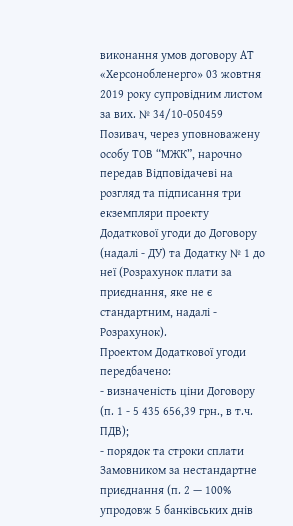виконання умов договору АТ «Херсонобленерго» 03 жовтня 2019 року супровідним листом за вих. № 34/10-050459 Позивач, через уповноважену особу ТОВ “МЖК”, нарочно передав Відповідачеві на розгляд та підписання три екземпляри проекту Додаткової угоди до Договору (надалі - ДУ) та Додатку № 1 до неї (Розрахунок плати за приєднання, яке не є стандартним, надалі - Розрахунок).
Проектом Додаткової угоди передбачено:
- визначеність ціни Договору (п. 1 - 5 435 656,39 грн., в т.ч. ПДВ);
- порядок та строки сплати Замовником за нестандартне приєднання (п. 2 — 100% упродовж 5 банківських днів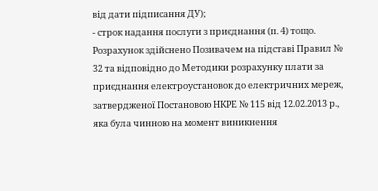від дати підписання ДУ);
- строк надання послуги з приєднання (п. 4) тощо.
Розрахунок здійснено Позивачем на підставі Правил № 32 та відповідно до Методики розрахунку плати за приєднання електроустановок до електричних мереж, затвердженої Постановою НКРЕ № 115 від 12.02.2013 р., яка була чинною на момент виникнення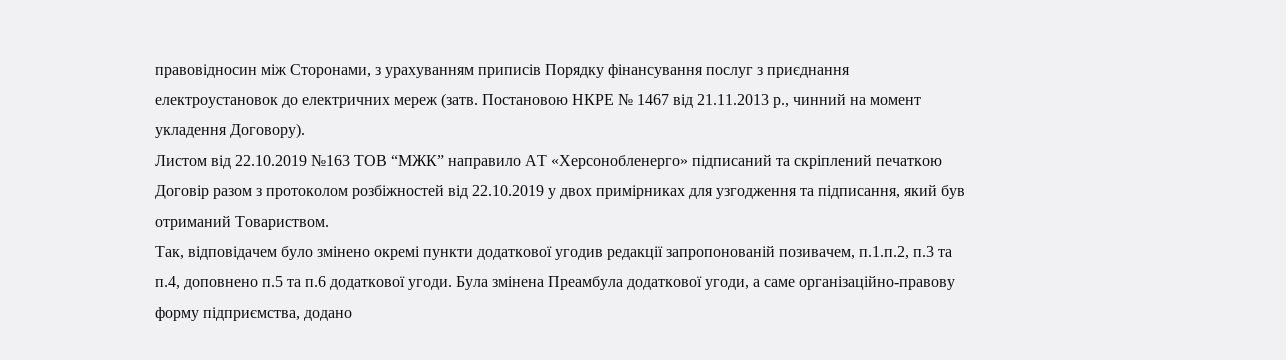правовідносин між Сторонами, з урахуванням приписів Порядку фінансування послуг з приєднання електроустановок до електричних мереж (затв. Постановою НКРЕ № 1467 від 21.11.2013 р., чинний на момент укладення Договору).
Листом від 22.10.2019 №163 ТОВ “МЖК” направило АТ «Херсонобленерго» підписаний та скріплений печаткою Договір разом з протоколом розбіжностей від 22.10.2019 у двох примірниках для узгодження та підписання, який був отриманий Товариством.
Так, відповідачем було змінено окремі пункти додаткової угодив редакції запропонованій позивачем, п.1.п.2, п.3 та п.4, доповнено п.5 та п.6 додаткової угоди. Була змінена Преамбула додаткової угоди, а саме організаційно-правову форму підприємства, додано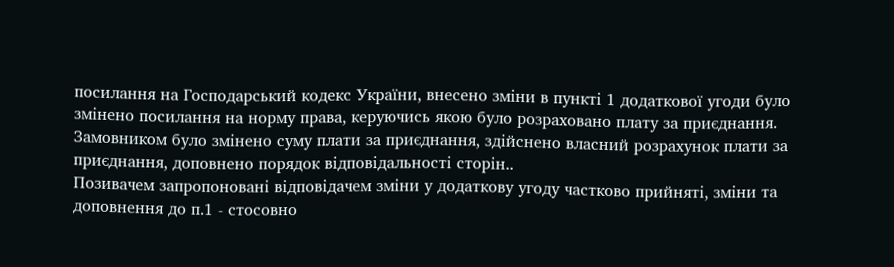посилання на Господарський кодекс України, внесено зміни в пункті 1 додаткової угоди було змінено посилання на норму права, керуючись якою було розраховано плату за приєднання. Замовником було змінено суму плати за приєднання, здійснено власний розрахунок плати за приєднання, доповнено порядок відповідальності сторін..
Позивачем запропоновані відповідачем зміни у додаткову угоду частково прийняті, зміни та доповнення до п.1 - стосовно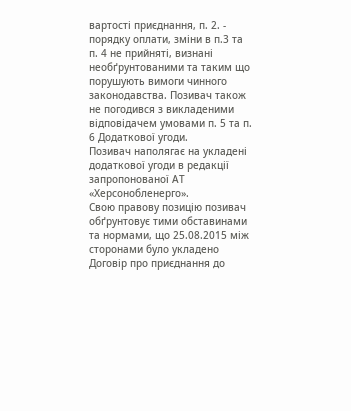вартості приєднання, п. 2. - порядку оплати, зміни в п.3 та п. 4 не прийняті, визнані необґрунтованими та таким що порушують вимоги чинного законодавства. Позивач також не погодився з викладеними відповідачем умовами п. 5 та п. 6 Додаткової угоди.
Позивач наполягає на укладені додаткової угоди в редакції запропонованої АТ «Херсонобленерго».
Свою правову позицію позивач обґрунтовує тими обставинами та нормами, що 25.08.2015 між сторонами було укладено Договір про приєднання до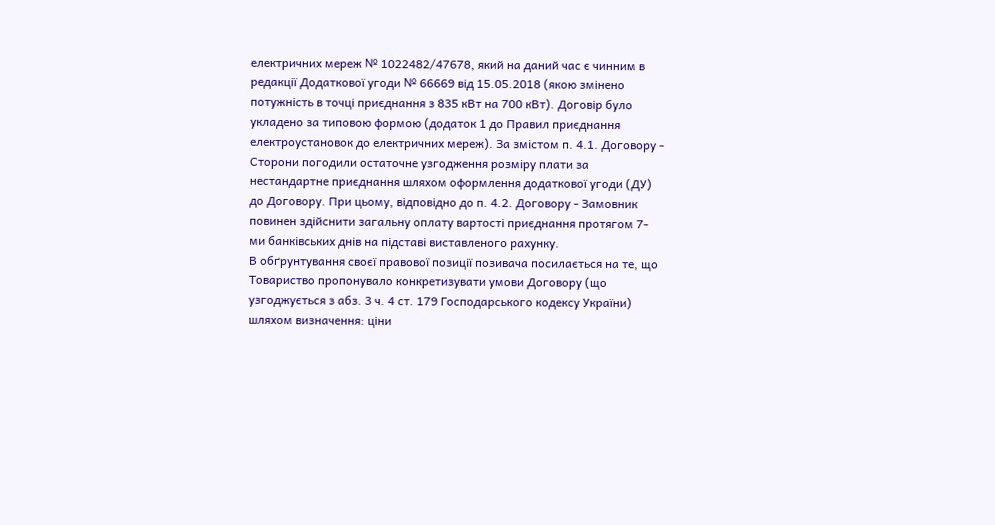електричних мереж № 1022482/47678, який на даний час є чинним в редакції Додаткової угоди № 66669 від 15.05.2018 (якою змінено потужність в точці приєднання з 835 кВт на 700 кВт). Договір було укладено за типовою формою (додаток 1 до Правил приєднання електроустановок до електричних мереж). За змістом п. 4.1. Договору - Сторони погодили остаточне узгодження розміру плати за нестандартне приєднання шляхом оформлення додаткової угоди (ДУ) до Договору. При цьому, відповідно до п. 4.2. Договору - Замовник повинен здійснити загальну оплату вартості приєднання протягом 7-ми банківських днів на підставі виставленого рахунку.
В обґрунтування своєї правової позиції позивача посилається на те, що Товариство пропонувало конкретизувати умови Договору (що узгоджується з абз. 3 ч. 4 ст. 179 Господарського кодексу України) шляхом визначення: ціни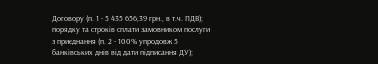Договору (п. 1 - 5 435 656,39 грн., в т.ч. ПДВ); порядку та строків сплати замовником послуги з приєднання (п. 2 - 100% упродовж 5 банківських днів від дати підписання ДУ);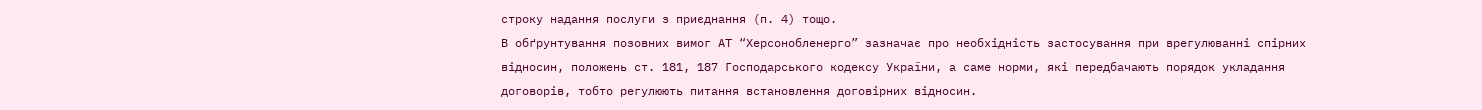строку надання послуги з приєднання (п. 4) тощо.
В обґрунтування позовних вимог АТ “Херсонобленерго” зазначає про необхідність застосування при врегулюванні спірних відносин, положень ст. 181, 187 Господарського кодексу України, а саме норми, які передбачають порядок укладання договорів, тобто регулюють питання встановлення договірних відносин.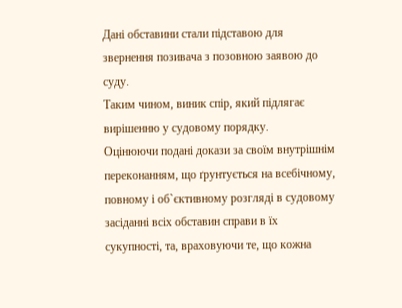Дані обставини стали підставою для звернення позивача з позовною заявою до суду.
Таким чином, виник спір, який підлягає вирішенню у судовому порядку.
Оцінюючи подані докази за своїм внутрішнім переконанням, що ґрунтується на всебічному, повному і об`єктивному розгляді в судовому засіданні всіх обставин справи в їх сукупності, та, враховуючи те, що кожна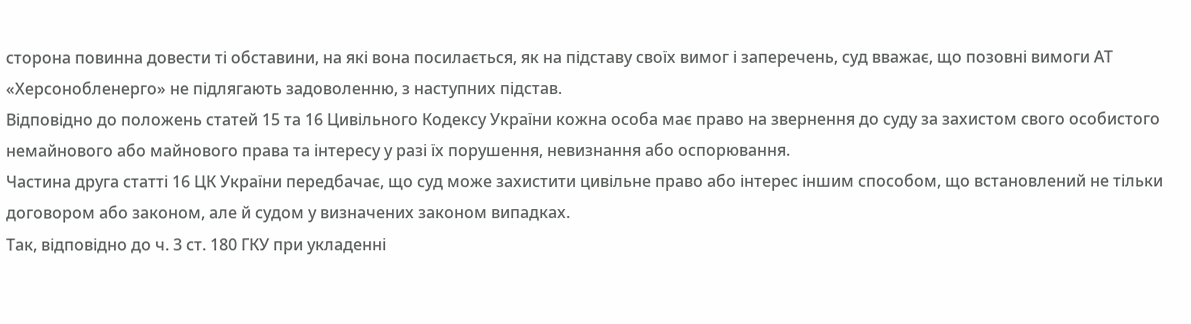сторона повинна довести ті обставини, на які вона посилається, як на підставу своїх вимог і заперечень, суд вважає, що позовні вимоги АТ «Херсонобленерго» не підлягають задоволенню, з наступних підстав.
Відповідно до положень статей 15 та 16 Цивільного Кодексу України кожна особа має право на звернення до суду за захистом свого особистого немайнового або майнового права та інтересу у разі їх порушення, невизнання або оспорювання.
Частина друга статті 16 ЦК України передбачає, що суд може захистити цивільне право або інтерес іншим способом, що встановлений не тільки договором або законом, але й судом у визначених законом випадках.
Так, відповідно до ч. 3 ст. 180 ГКУ при укладенні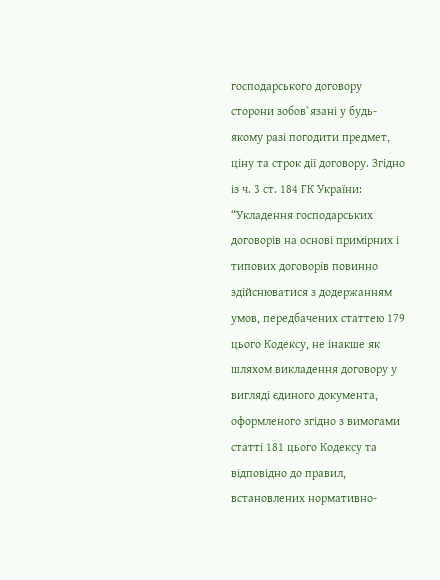господарського договору сторони зобов`язані у будь-якому разі погодити предмет, ціну та строк дії договору. Згідно із ч. 3 ст. 184 ГК України: “Укладення господарських договорів на основі примірних і типових договорів повинно здійснюватися з додержанням умов, передбачених статтею 179 цього Кодексу, не інакше як шляхом викладення договору у вигляді єдиного документа, оформленого згідно з вимогами статті 181 цього Кодексу та відповідно до правил, встановлених нормативно-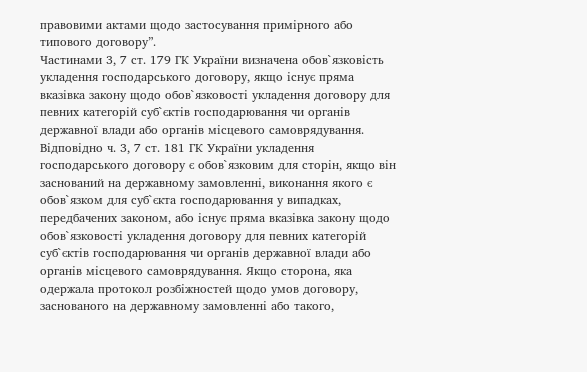правовими актами щодо застосування примірного або типового договору”.
Частинами 3, 7 ст. 179 ГК України визначена обов`язковість укладення господарського договору, якщо існує пряма вказівка закону щодо обов`язковості укладення договору для певних категорій суб`єктів господарювання чи органів державної влади або органів місцевого самоврядування.
Відповідно ч. 3, 7 ст. 181 ГК України укладення господарського договору є обов`язковим для сторін, якщо він заснований на державному замовленні, виконання якого є обов`язком для суб`єкта господарювання у випадках, передбачених законом, або існує пряма вказівка закону щодо обов`язковості укладення договору для певних категорій суб`єктів господарювання чи органів державної влади або органів місцевого самоврядування. Якщо сторона, яка одержала протокол розбіжностей щодо умов договору, заснованого на державному замовленні або такого,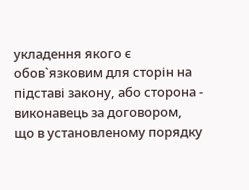укладення якого є обов`язковим для сторін на підставі закону, або сторона - виконавець за договором, що в установленому порядку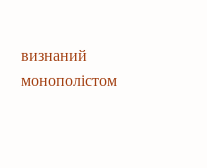визнаний монополістом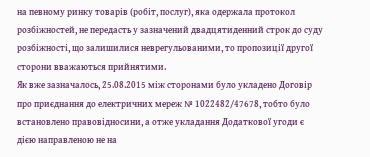на певному ринку товарів (робіт, послуг), яка одержала протокол розбіжностей, не передасть у зазначений двадцятиденний строк до суду розбіжності, що залишилися неврегульованими, то пропозиції другої сторони вважаються прийнятими.
Як вже зазначалось, 25.08.2015 між сторонами було укладено Договір про приєднання до електричних мереж № 1022482/47678, тобто було встановлено правовідносини, а отже укладання Додаткової угоди є дією направленою не на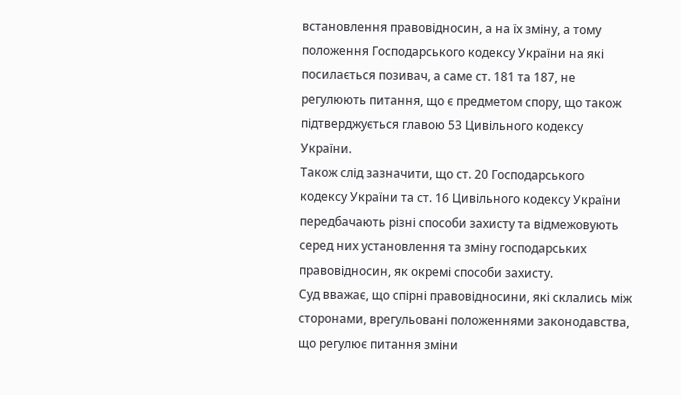встановлення правовідносин, а на їх зміну, а тому положення Господарського кодексу України на які посилається позивач, а саме ст. 181 та 187, не регулюють питання, що є предметом спору, що також підтверджується главою 53 Цивільного кодексу України.
Також слід зазначити, що ст. 20 Господарського кодексу України та ст. 16 Цивільного кодексу України передбачають різні способи захисту та відмежовують серед них установлення та зміну господарських правовідносин, як окремі способи захисту.
Суд вважає, що спірні правовідносини, які склались між сторонами, врегульовані положеннями законодавства, що регулює питання зміни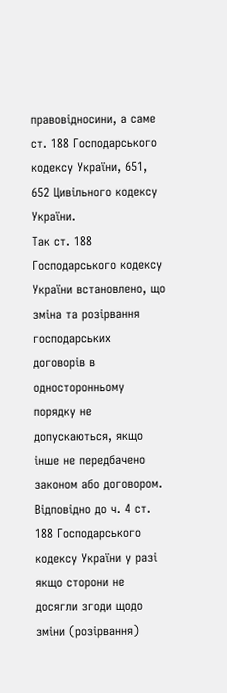правовідносини, а саме ст. 188 Господарського кодексу України, 651, 652 Цивільного кодексу України.
Так ст. 188 Господарського кодексу України встановлено, що зміна та розірвання господарських договорів в односторонньому порядку не допускаються, якщо інше не передбачено законом або договором. Відповідно до ч. 4 ст. 188 Господарського кодексу України у разі якщо сторони не досягли згоди щодо зміни (розірвання)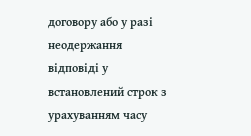договору або у разі неодержання відповіді у встановлений строк з урахуванням часу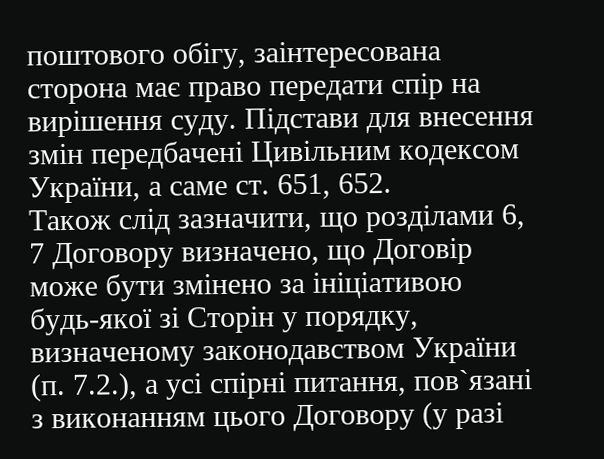поштового обігу, заінтересована сторона має право передати спір на вирішення суду. Підстави для внесення змін передбачені Цивільним кодексом України, а саме ст. 651, 652.
Також слід зазначити, що розділами 6, 7 Договору визначено, що Договір може бути змінено за ініціативою будь-якої зі Сторін у порядку, визначеному законодавством України (п. 7.2.), а усі спірні питання, пов`язані з виконанням цього Договору (у разі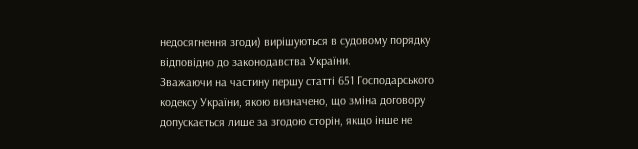недосягнення згоди) вирішуються в судовому порядку відповідно до законодавства України.
Зважаючи на частину першу статті 651 Господарського кодексу України, якою визначено, що зміна договору допускається лише за згодою сторін, якщо інше не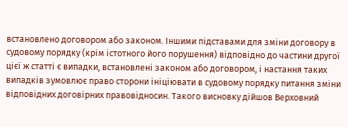встановлено договором або законом. Іншими підставами для зміни договору в судовому порядку (крім істотного його порушення) відповідно до частини другої цієї ж статті є випадки, встановлені законом або договором, і настання таких випадків зумовлює право сторони ініціювати в судовому порядку питання зміни відповідних договірних правовідносин. Такого висновку дійшов Верховний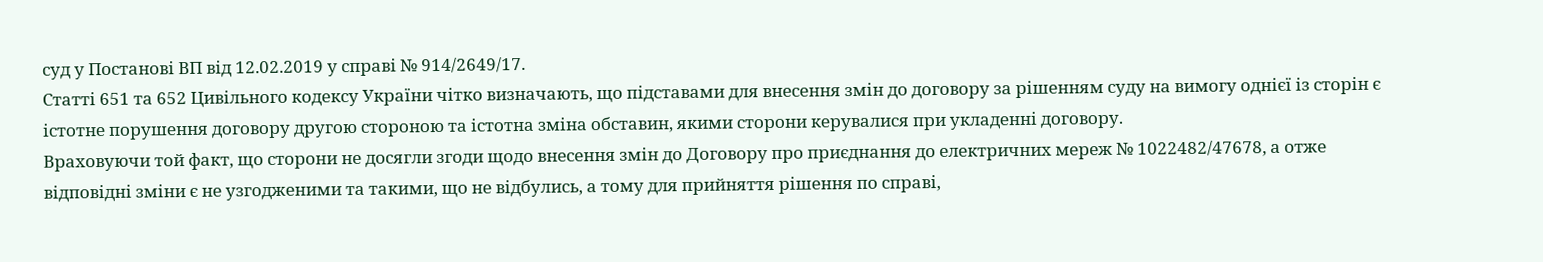суд у Постанові ВП від 12.02.2019 у справі № 914/2649/17.
Статті 651 та 652 Цивільного кодексу України чітко визначають, що підставами для внесення змін до договору за рішенням суду на вимогу однієї із сторін є істотне порушення договору другою стороною та істотна зміна обставин, якими сторони керувалися при укладенні договору.
Враховуючи той факт, що сторони не досягли згоди щодо внесення змін до Договору про приєднання до електричних мереж № 1022482/47678, а отже відповідні зміни є не узгодженими та такими, що не відбулись, а тому для прийняття рішення по справі,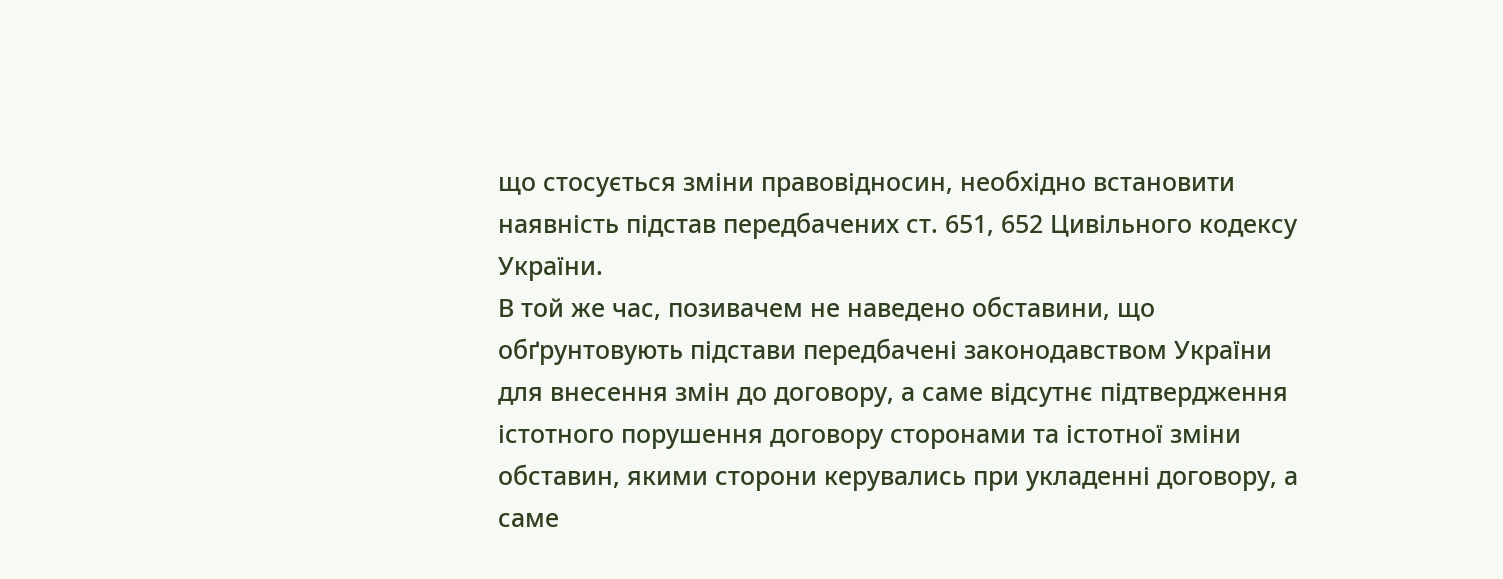що стосується зміни правовідносин, необхідно встановити наявність підстав передбачених ст. 651, 652 Цивільного кодексу України.
В той же час, позивачем не наведено обставини, що обґрунтовують підстави передбачені законодавством України для внесення змін до договору, а саме відсутнє підтвердження істотного порушення договору сторонами та істотної зміни обставин, якими сторони керувались при укладенні договору, а саме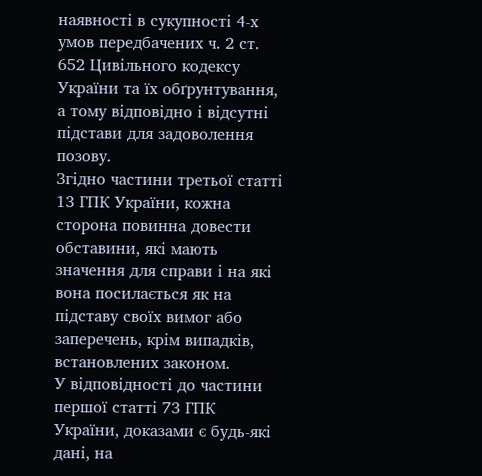наявності в сукупності 4-х умов передбачених ч. 2 ст. 652 Цивільного кодексу України та їх обґрунтування, а тому відповідно і відсутні підстави для задоволення позову.
Згідно частини третьої статті 13 ГПК України, кожна сторона повинна довести обставини, які мають значення для справи і на які вона посилається як на підставу своїх вимог або заперечень, крім випадків, встановлених законом.
У відповідності до частини першої статті 73 ГПК України, доказами є будь-які дані, на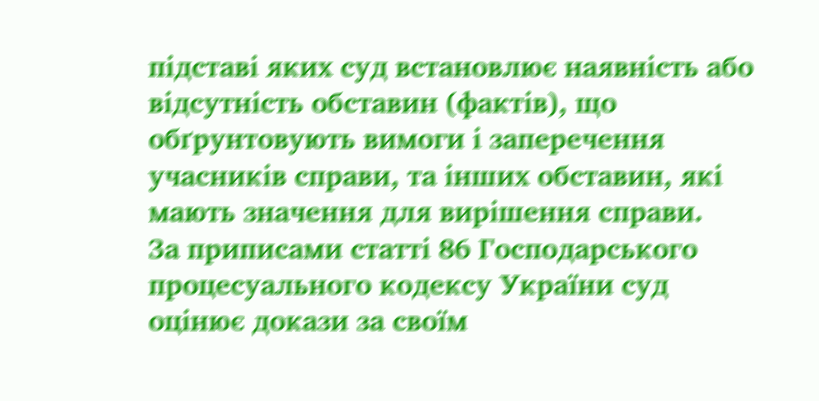підставі яких суд встановлює наявність або відсутність обставин (фактів), що обґрунтовують вимоги і заперечення учасників справи, та інших обставин, які мають значення для вирішення справи.
За приписами статті 86 Господарського процесуального кодексу України суд оцінює докази за своїм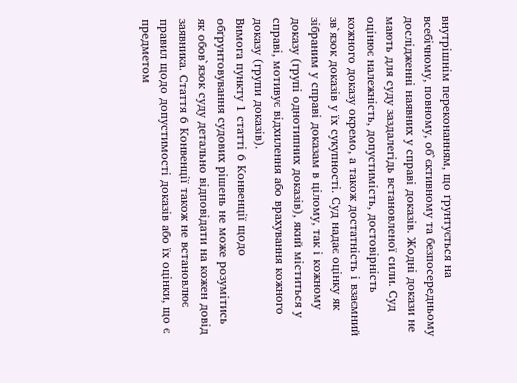внутрішнім переконанням, що ґрунтується на всебічному, повному, об`єктивному та безпосередньому дослідженні наявних у справі доказів. Жодні докази не мають для суду заздалегідь встановленої сили. Суд оцінює належність, допустимість, достовірність кожного доказу окремо, а також достатність і взаємний зв`язок доказів у їх сукупності. Суд надає оцінку як зібраним у справі доказам в цілому, так і кожному доказу (групі однотипних доказів), який міститься у справі, мотивує відхилення або врахування кожного доказу (групи доказів).
Вимога пункту 1 статті 6 Конвенції щодо обґрунтовування судових рішень не може розумітись як обов`язок суду детально відповідати на кожен довід заявника. Стаття 6 Конвенції також не встановлює правил щодо допустимості доказів або їх оцінки, що є предметом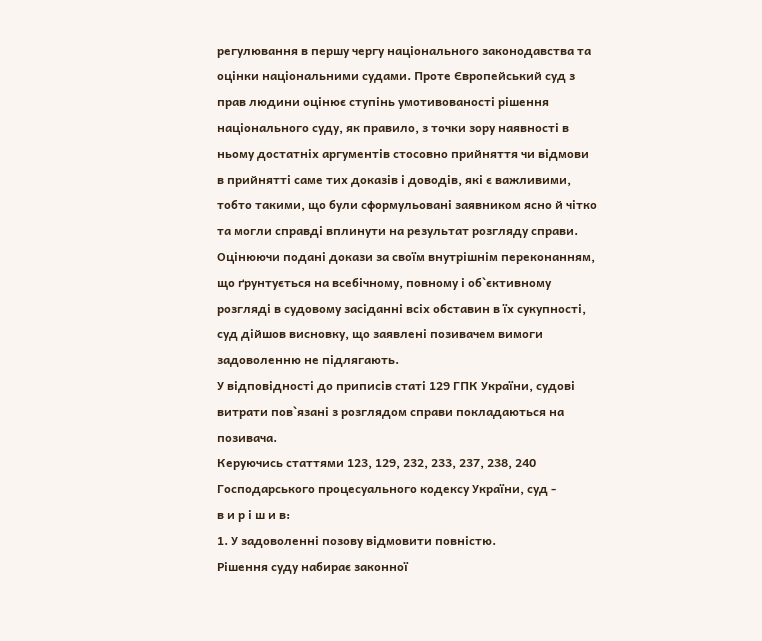регулювання в першу чергу національного законодавства та оцінки національними судами. Проте Європейський суд з прав людини оцінює ступінь умотивованості рішення національного суду, як правило, з точки зору наявності в ньому достатніх аргументів стосовно прийняття чи відмови в прийнятті саме тих доказів і доводів, які є важливими, тобто такими, що були сформульовані заявником ясно й чітко та могли справді вплинути на результат розгляду справи.
Оцінюючи подані докази за своїм внутрішнім переконанням, що ґрунтується на всебічному, повному і об`єктивному розгляді в судовому засіданні всіх обставин в їх сукупності, суд дійшов висновку, що заявлені позивачем вимоги задоволенню не підлягають.
У відповідності до приписів статі 129 ГПК України, судові витрати пов`язані з розглядом справи покладаються на позивача.
Керуючись статтями 123, 129, 232, 233, 237, 238, 240 Господарського процесуального кодексу України, суд -
в и р і ш и в:
1. У задоволенні позову відмовити повністю.
Рішення суду набирає законної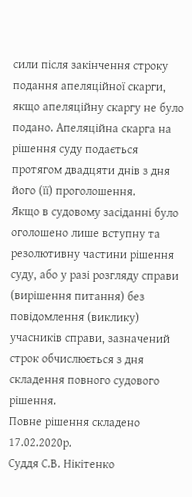сили після закінчення строку подання апеляційної скарги, якщо апеляційну скаргу не було подано. Апеляційна скарга на рішення суду подається протягом двадцяти днів з дня його (її) проголошення.
Якщо в судовому засіданні було оголошено лише вступну та резолютивну частини рішення суду, або у разі розгляду справи (вирішення питання) без повідомлення (виклику) учасників справи, зазначений строк обчислюється з дня складення повного судового рішення.
Повне рішення складено 17.02.2020р.
Суддя С.В. Нікітенко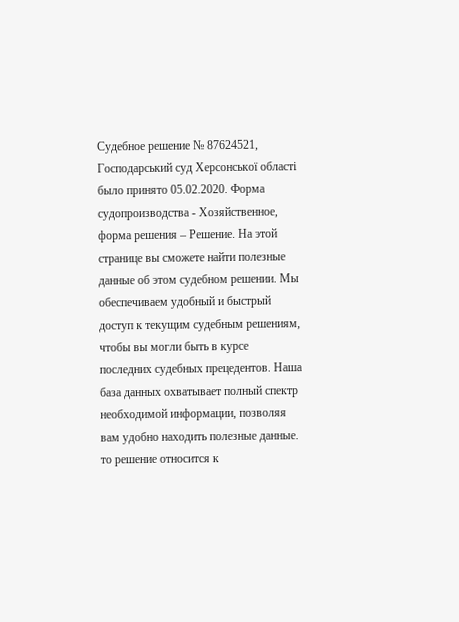Судебное решение № 87624521, Господарський суд Херсонської області было принято 05.02.2020. Форма судопроизводства - Хозяйственное, форма решения – Решение. На этой странице вы сможете найти полезные данные об этом судебном решении. Мы обеспечиваем удобный и быстрый доступ к текущим судебным решениям, чтобы вы могли быть в курсе последних судебных прецедентов. Наша база данных охватывает полный спектр необходимой информации, позволяя вам удобно находить полезные данные.
то решение относится к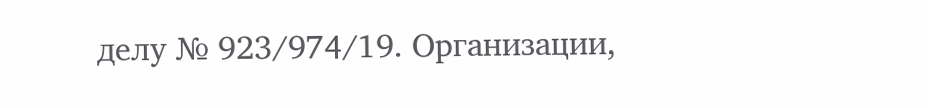делу № 923/974/19. Организации,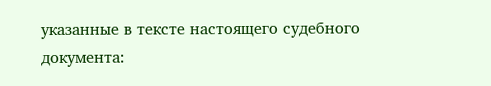указанные в тексте настоящего судебного документа: